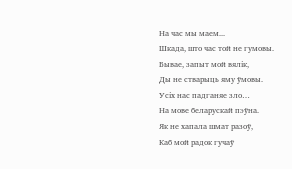На час мы маем...
Шкада, што час той не гумовы.
Бывае, запыт мой вялік,
Ды не стварыць яму ўмовы.
Усіх нас падганяе зло…
На мове беларускай пэўна.
Як не хапала шмат разоў,
Каб мой радок гучаў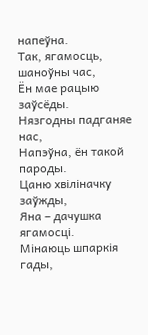напеўна.
Так, ягамосць, шаноўны час,
Ён мае рацыю заўсёды.
Нязгодны падганяе нас,
Напэўна, ён такой пароды.
Цаню хвіліначку заўжды,
Яна – дачушка ягамосці.
Мінаюць шпаркія гады,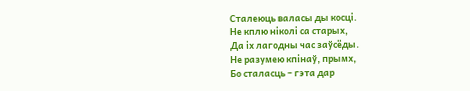Сталеюць валасы ды косці.
Не кплю ніколі са старых,
Да іх лагодны час заўсёды.
Не разумею кпінаў, прымх,
Бо сталасць – гэта дар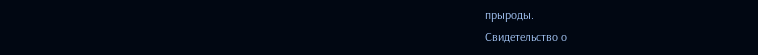прыроды.
Свидетельство о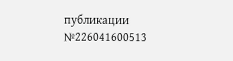публикации №226041600513